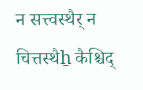न सत्त्वस्थैर् न चित्तस्थैẖ कैश्चिद्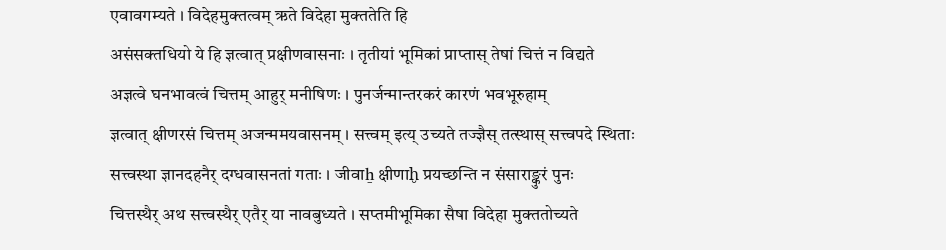एवावगम्यते । विदेहमुक्तत्वम् ऋते विदेहा मुक्ततेति हि
असंसक्तधियो ये हि ज्ञत्वात् प्रक्षीणवासनाः । तृतीयां भूमिकां प्राप्तास् तेषां चित्तं न विद्यते
अज्ञत्वे घनभावत्वं चित्तम् आहुर् मनीषिणः । पुनर्जन्मान्तरकरं कारणं भवभूरुहाम्
ज्ञत्वात् क्षीणरसं चित्तम् अजन्ममयवासनम् । सत्त्वम् इत्य् उच्यते तज्ज्ञैस् तत्स्थास् सत्त्वपदे स्थिताः
सत्त्वस्था ज्ञानदहनैर् दग्धवासनतां गताः । जीवाẖ क्षीणाḫ प्रयच्छन्ति न संसाराङ्कुरं पुनः
चित्तस्थैर् अथ सत्त्वस्थैर् एतैर् या नावबुध्यते । सप्तमीभूमिका सैषा विदेहा मुक्ततोच्यते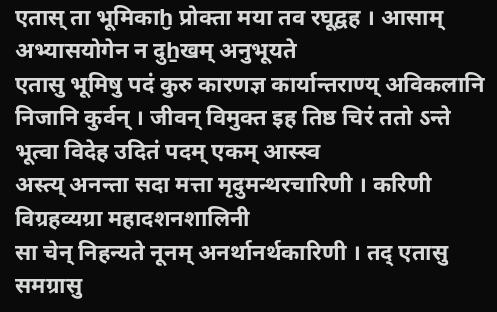एतास् ता भूमिकाḫ प्रोक्ता मया तव रघूद्वह । आसाम् अभ्यासयोगेन न दुẖखम् अनुभूयते
एतासु भूमिषु पदं कुरु कारणज्ञ कार्यान्तराण्य् अविकलानि निजानि कुर्वन् । जीवन् विमुक्त इह तिष्ठ चिरं ततो ऽन्ते भूत्वा विदेह उदितं पदम् एकम् आस्स्व
अस्त्य् अनन्ता सदा मत्ता मृदुमन्थरचारिणी । करिणी विग्रहव्यग्रा महादशनशालिनी
सा चेन् निहन्यते नूनम् अनर्थानर्थकारिणी । तद् एतासु समग्रासु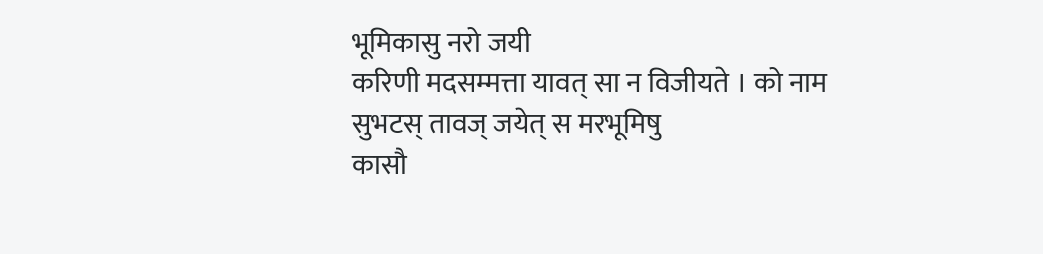भूमिकासु नरो जयी
करिणी मदसम्मत्ता यावत् सा न विजीयते । को नाम सुभटस् तावज् जयेत् स मरभूमिषु
कासौ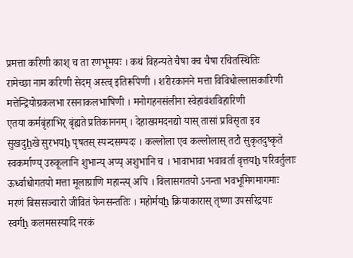प्रमत्ता करिणी काश् च ता रणभूमयः । कथं विहन्यते चैषा क्व चैषा रचितस्थितिः
रामेच्छा नाम करिणी सेदम् अस्त्व् इतिरूपिणी । शरीरकानने मत्ता विविधोल्लासकारिणी
मत्तेन्द्रियोग्रकलभा रसनाकलभाषिणी । मनोगहनसंलीना स्वेहावंशविहारिणी
एतया कर्मबृंहाभिर् बृंह्यते प्रतिकाननम् । देहाख्यमदनद्यो यास् तासां प्रविसृता इव
सुखदुẖखे सुरभयḫ पृषतस् स्पन्दसम्पदः । कल्लोला एव कल्लोलास् तटौ सुकृतदुष्कृते
स्वकर्माण्य् उरुकूलानि शुभान्य् अप्य् अशुभानि च । भावाभावा भवावर्ता वृत्तयḫ परिवर्तुलाः
ऊर्ध्वाधोगतयो मत्ता मूलाग्राणि महान्त्य् अपि । विलासगतयो ऽनन्ता भवभूमिगमागमाः
मरणं बिससञ्चारो जीवितं फेनसन्ततिः । महोर्मयẖ क्रियाकारास् तृष्णा उपसरिद्रयाः
स्वर्गẖ कलमसस्यादि नरकं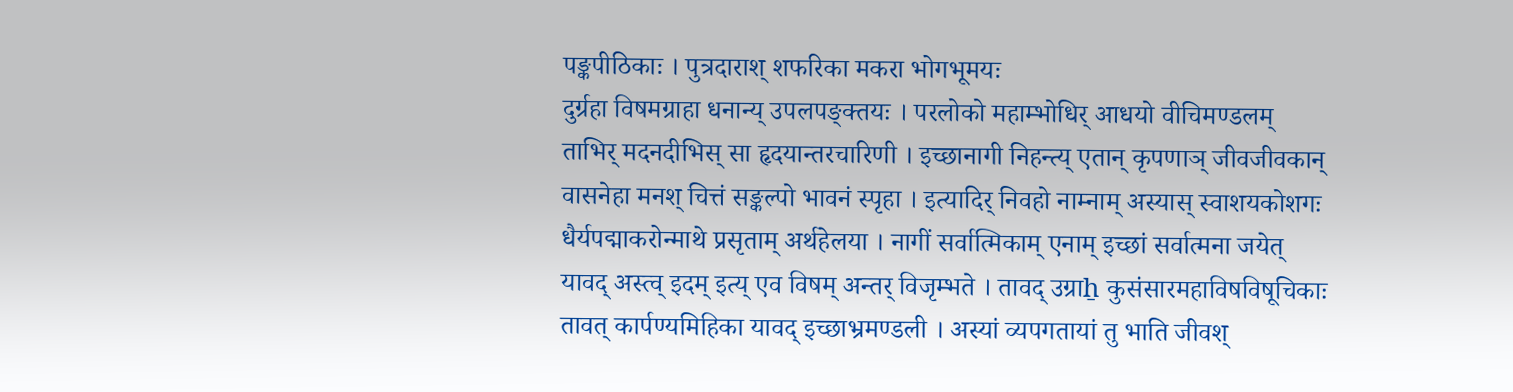पङ्कपीठिकाः । पुत्रदाराश् शफरिका मकरा भोगभूमयः
दुर्ग्रहा विषमग्राहा धनान्य् उपलपङ्क्तयः । परलोको महाम्भोधिर् आधयो वीचिमण्डलम्
ताभिर् मदनदीभिस् सा हृदयान्तरचारिणी । इच्छानागी निहन्त्य् एतान् कृपणाञ् जीवजीवकान्
वासनेहा मनश् चित्तं सङ्कल्पो भावनं स्पृहा । इत्यादिर् निवहो नाम्नाम् अस्यास् स्वाशयकोशगः
धैर्यपद्माकरोन्माथे प्रसृताम् अर्थहेलया । नागीं सर्वात्मिकाम् एनाम् इच्छां सर्वात्मना जयेत्
यावद् अस्त्व् इदम् इत्य् एव विषम् अन्तर् विजृम्भते । तावद् उग्राẖ कुसंसारमहाविषविषूचिकाः
तावत् कार्पण्यमिहिका यावद् इच्छाभ्रमण्डली । अस्यां व्यपगतायां तु भाति जीवश्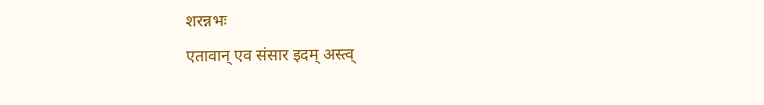शरन्नभः
एतावान् एव संसार इदम् अस्त्व्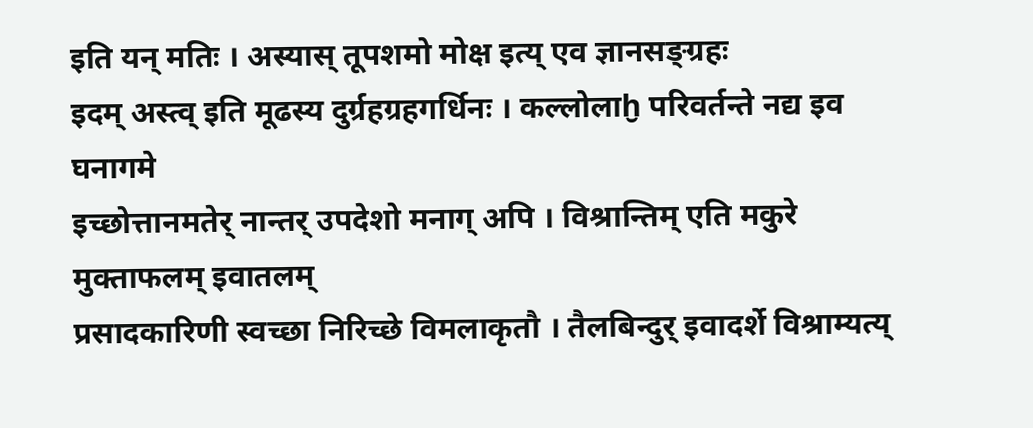इति यन् मतिः । अस्यास् तूपशमो मोक्ष इत्य् एव ज्ञानसङ्ग्रहः
इदम् अस्त्व् इति मूढस्य दुर्ग्रहग्रहगर्धिनः । कल्लोलाḫ परिवर्तन्ते नद्य इव घनागमे
इच्छोत्तानमतेर् नान्तर् उपदेशो मनाग् अपि । विश्रान्तिम् एति मकुरे मुक्ताफलम् इवातलम्
प्रसादकारिणी स्वच्छा निरिच्छे विमलाकृतौ । तैलबिन्दुर् इवादर्शे विश्राम्यत्य्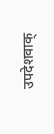उपदेशवाक्